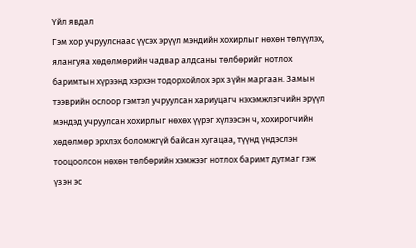Үйл явдал
Гэм хор учруулснаас үүсэх эрүүл мэндийн хохирлыг нөхөн төлүүлэх, ялангуяа хөдөлмөрийн чадвар алдсаны төлбөрийг нотлох баримтын хүрээнд хэрхэн тодорхойлох эрх зүйн маргаан. Замын тээврийн ослоор гэмтэл учруулсан хариуцагч нэхэмжлэгчийн эрүүл мэндэд учруулсан хохирлыг нөхөх үүрэг хүлээсэн ч, хохирогчийн хөдөлмөр эрхлэх боломжгүй байсан хугацаа, түүнд үндэслэн тооцоолсон нөхөн төлбөрийн хэмжээг нотлох баримт дутмаг гэж үзэн эс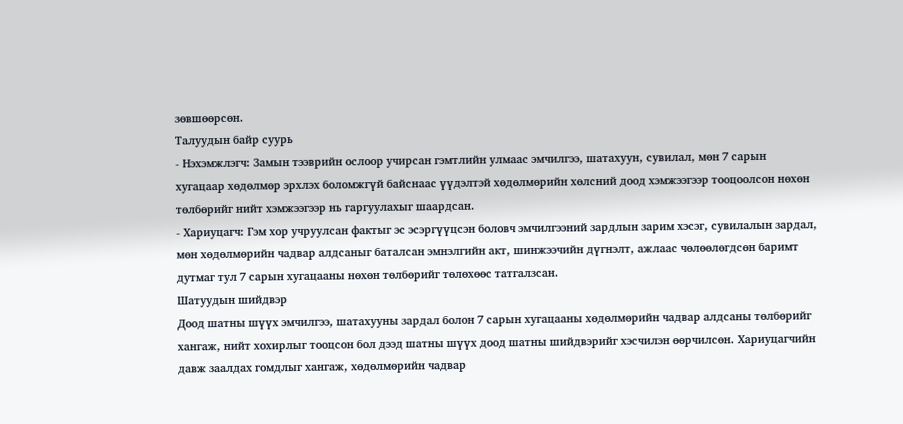зөвшөөрсөн.
Талуудын байр суурь
- Нэхэмжлэгч: Замын тээврийн ослоор учирсан гэмтлийн улмаас эмчилгээ, шатахуун, сувилал, мөн 7 сарын хугацаар хөдөлмөр эрхлэх боломжгүй байснаас үүдэлтэй хөдөлмөрийн хөлсний доод хэмжээгээр тооцоолсон нөхөн төлбөрийг нийт хэмжээгээр нь гаргуулахыг шаардсан.
- Хариуцагч: Гэм хор учруулсан фактыг эс эсэргүүцсэн боловч эмчилгээний зардлын зарим хэсэг, сувилалын зардал, мөн хөдөлмөрийн чадвар алдсаныг баталсан эмнэлгийн акт, шинжээчийн дүгнэлт, ажлаас чөлөөлөгдсөн баримт дутмаг тул 7 сарын хугацааны нөхөн төлбөрийг төлөхөөс татгалзсан.
Шатуудын шийдвэр
Доод шатны шүүх эмчилгээ, шатахууны зардал болон 7 сарын хугацааны хөдөлмөрийн чадвар алдсаны төлбөрийг хангаж, нийт хохирлыг тооцсон бол дээд шатны шүүх доод шатны шийдвэрийг хэсчилэн өөрчилсөн. Хариуцагчийн давж заалдах гомдлыг хангаж, хөдөлмөрийн чадвар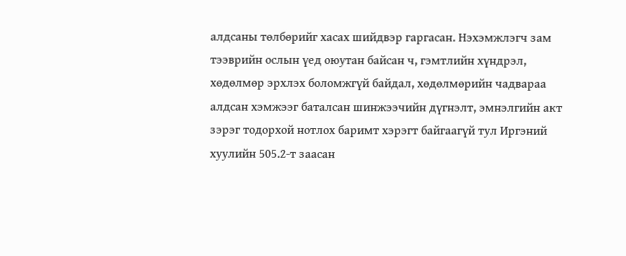алдсаны төлбөрийг хасах шийдвэр гаргасан. Нэхэмжлэгч зам тээврийн ослын үед оюутан байсан ч, гэмтлийн хүндрэл, хөдөлмөр эрхлэх боломжгүй байдал, хөдөлмөрийн чадвараа алдсан хэмжээг баталсан шинжээчийн дүгнэлт, эмнэлгийн акт зэрэг тодорхой нотлох баримт хэрэгт байгаагүй тул Иргэний хуулийн 505.2-т заасан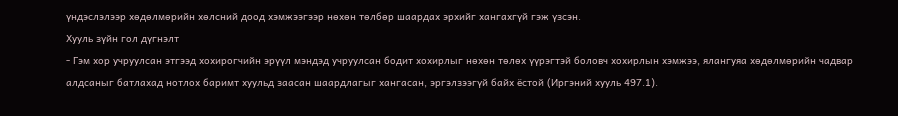үндэслэлээр хөдөлмөрийн хөлсний доод хэмжээгээр нөхөн төлбөр шаардах эрхийг хангахгүй гэж үзсэн.
Хууль зүйн гол дүгнэлт
- Гэм хор учруулсан этгээд хохирогчийн эрүүл мэндэд учруулсан бодит хохирлыг нөхөн төлөх үүрэгтэй боловч хохирлын хэмжээ, ялангуяа хөдөлмөрийн чадвар алдсаныг батлахад нотлох баримт хуульд заасан шаардлагыг хангасан, эргэлзээгүй байх ёстой (Иргэний хууль 497.1).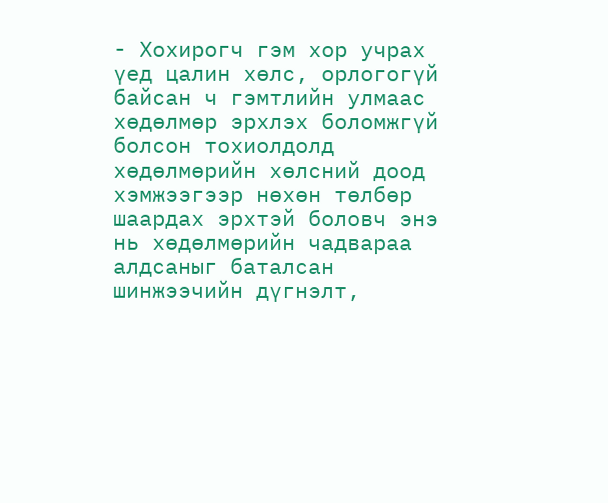- Хохирогч гэм хор учрах үед цалин хөлс, орлогогүй байсан ч гэмтлийн улмаас хөдөлмөр эрхлэх боломжгүй болсон тохиолдолд хөдөлмөрийн хөлсний доод хэмжээгээр нөхөн төлбөр шаардах эрхтэй боловч энэ нь хөдөлмөрийн чадвараа алдсаныг баталсан шинжээчийн дүгнэлт,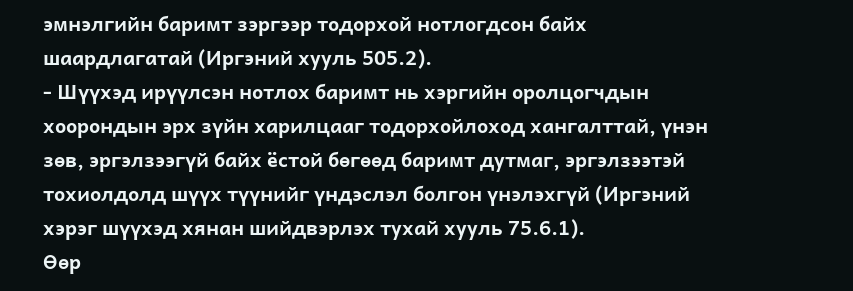эмнэлгийн баримт зэргээр тодорхой нотлогдсон байх шаардлагатай (Иргэний хууль 505.2).
- Шүүхэд ирүүлсэн нотлох баримт нь хэргийн оролцогчдын хоорондын эрх зүйн харилцааг тодорхойлоход хангалттай, үнэн зөв, эргэлзээгүй байх ёстой бөгөөд баримт дутмаг, эргэлзээтэй тохиолдолд шүүх түүнийг үндэслэл болгон үнэлэхгүй (Иргэний хэрэг шүүхэд хянан шийдвэрлэх тухай хууль 75.6.1).
Өөр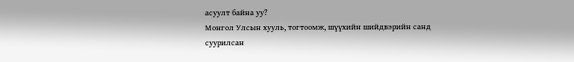асуулт байна уу?
Монгол Улсын хууль, тогтоомж, шүүхийн шийдвэрийн санд суурилсан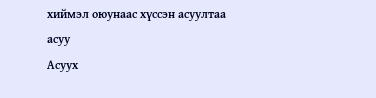хиймэл оюунаас хүссэн асуултаа асуу
Асуух